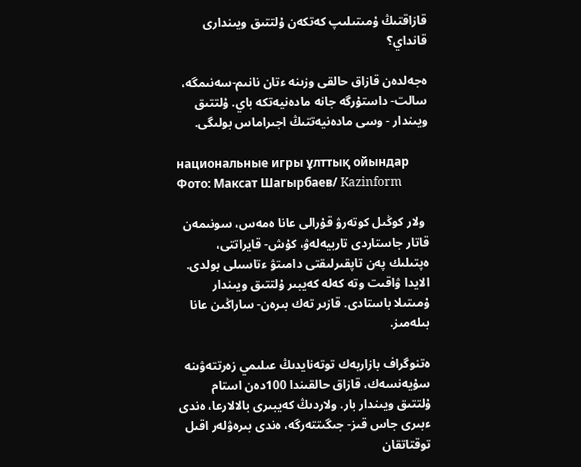قازاقتىڭ ۇمىتىلىپ كەتكەن ۇلتتىق ويىندارى قانداي؟

ەجەلدەن قازاق حالقى وزىنە ءتان نانىم-سەنىمگە، سالت- داستۇرگە جانە مادەنيەتكە باي. ۇلتتىق ويىندار - وسى مادەنيەتتىڭ اجىراماس بولىگى.

национальные игры ұлттық ойындар
Фото: Максат Шагырбаев/ Kazinform

 ولار كوڭىل كوتەرۋ قۇرالى عانا ەمەس، سونىمەن قاتار جاستاردى تاربيەلەۋ، كۇش- قايراتتى، ەپتىلىك پەن تاپقىرلىقتى دامىتۋ ءتاسىلى بولدى. الايدا ۋاقىت وتە كەلە كەيبىر ۇلتتىق ويىندار ۇمىتىلا باستادى. قازىر تەك بىرەن- ساراڭىن عانا بىلەمىز.

ەتنوگراف بازاربەك توتەنايدىڭ عىلىمي زەرتتەۋىنە سۇيەنسەك، قازاق حالقىندا 100دەن استام ۇلتتىق ويىندار بار. ولاردىڭ كەيبىرى بالالارعا، ەندى ءبىرى جاس قىز- جىگىتتەرگە، ەندى بىرەۋلەر اقىل توقتاتقان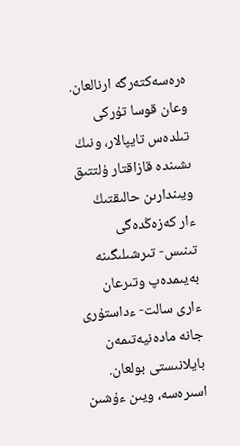ەرەسەكتەرگە ارنالعان. وعان قوسا تۇركى تىلدەس تايپالار، ونىڭ ىشىندە قازاقتار ۇلتتىق ويىندارىن حالىقتىڭ ءار كەزەڭدەگى تىنىس- تىرشىلىگىنە بەيىمدەپ وتىرعان ءارى سالت- ءداستۇرى جانە مادەنيەتىمەن بايلانىستى بولعان. اسىرەسە، ويىن ءۇشىن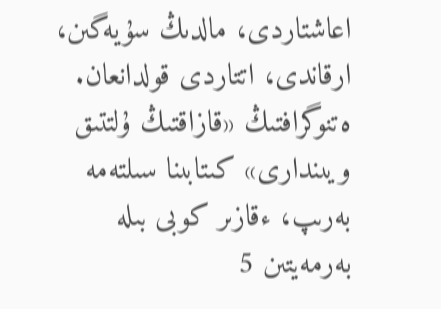اعاشتاردى، مالدىڭ سۇيەگىن، ارقاندى، اتتاردى قولدانعان. ەتنوگرافتىڭ «قازاقتىڭ ۇلتتىق ويىندارى» كىتابىنا سىلتەمە بەرىپ، ءقازىر كوبى بىلە بەرمەيتىن 5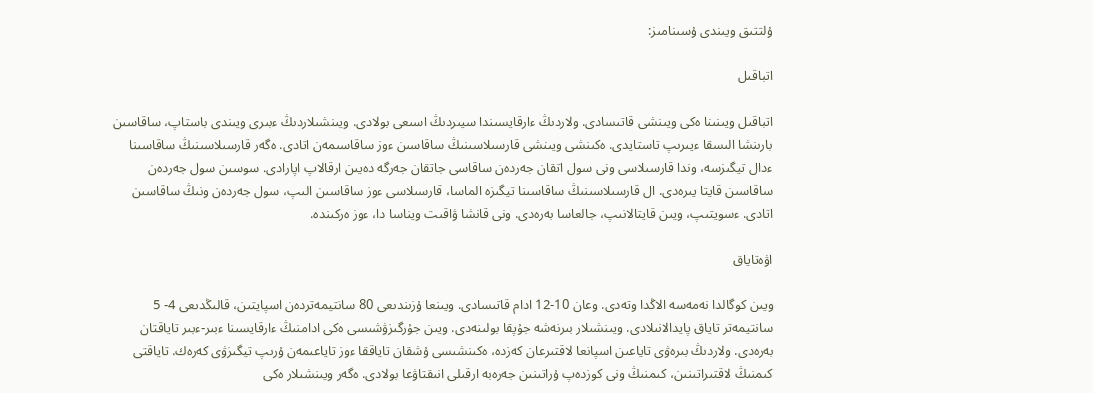ۇلتتىق ويىندى ۇسىنامىز:

اتباقىل

اتباقىل ويىنىنا ەكى ويىنشى قاتىسادى. ولاردىڭ ءارقايسىندا سيىردىڭ اسىعى بولادى. ويىنشىلاردىڭ ءبىرى ويىندى باستاپ، ساقاسىن بارىنشا الىسقا ءيىرىپ تاستايدى. ەكىنشى ويىنشى قارسىلاسىنىڭ ساقاسىن ءوز ساقاسىمەن اتادى. ەگەر قارسىلاسىنىڭ ساقاسىنا ءدال تيگىزسە، وندا قارسىلاسى ونى سول اتقان جەردەن ساقاسى جاتقان جەرگە دەيىن ارقالاپ اپارادى. سوسىن سول جەردەن ساقاسىن قايتا يىرەدى. ال قارسىلاسىنىڭ ساقاسىنا تيگىزە الماسا، قارسىلاسى ءوز ساقاسىن الىپ، سول جەردەن ونىڭ ساقاسىن اتادى. ءسويتىپ، ويىن قايتالانىپ، جالعاسا بەرەدى. ونى قانشا ۋاقىت ويناسا دا، ءوز ەركىندە.

اۋەتاياق

ويىن كوگالدا نەمەسە الاڭدا وتەدى. وعان 10-12 ادام قاتىسادى. ويىنعا ۇزىندىعى 80 سانتيمەتردەن اسپايتىن، قالىڭدىعى 4- 5 سانتيمەتر تاياق پايدالانىلادى. ويىنشىلار بىرنەشە جۇپقا بولىنەدى. ويىن جۇرگىزۋشىسى ەكى ادامنىڭ ءارقايسىنا ءبىر-ءبىر تاياقتان بەرەدى. ولاردىڭ بىرەۋى تاياعىن اسپانعا لاقتىرعان كەزدە، ەكىنشىسى ۇشقان تاياققا ءوز تاياعىمەن ۇرىپ تيگىزۋى كەرەك. تاياقتى كىمنىڭ لاقتىراتىنىن، كىمنىڭ ونى كوزدەپ ۇراتىنىن جەرەبە ارقىلى انىقتاۋعا بولادى. ەگەر ويىنشىلار ەكى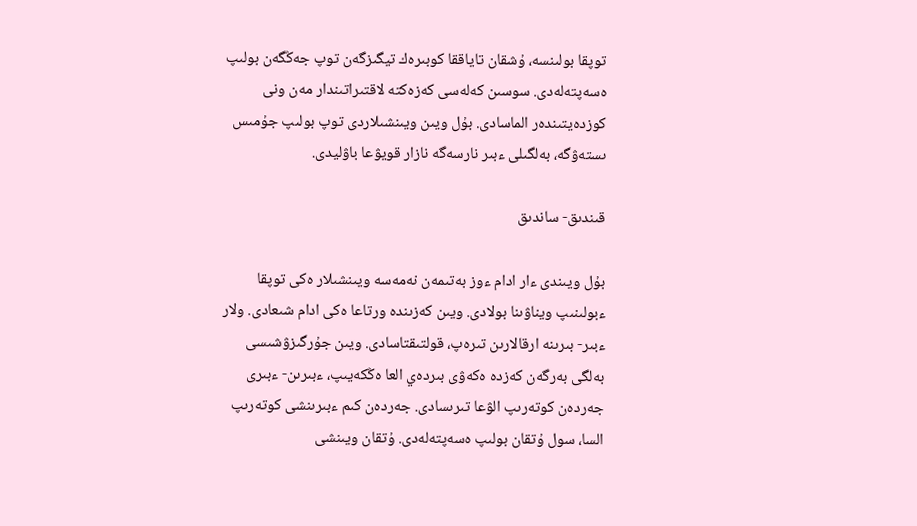توپقا بولىنسە، ۇشقان تاياققا كوبىرەك تيگىزگەن توپ جەڭگەن بولىپ ەسەپتەلەدى. سوسىن كەلەسى كەزەكتە لاقتىراتىندار مەن ونى كوزدەيتىندەر الماسادى. بۇل ويىن ويىنشىلاردى توپ بولىپ جۇمىس ىستەۋگە، بەلگىلى ءبىر نارسەگە نازار قويۋعا باۋليدى.

قىندىق- ساندىق

بۇل ويىندى ءار ادام ءوز بەتىمەن نەمەسە ويىنشىلار ەكى توپقا ءبولىنىپ ويناۋىنا بولادى. ويىن كەزىندە ورتاعا ەكى ادام شىعادى. ولار ءبىر- بىرىنە ارقالارىن تىرەپ، قولتىقتاسادى. ويىن جۇرگىزۋشىسى بەلگى بەرگەن كەزدە ەكەۋى بىردەي العا ەڭكەيىپ، ءبىرىن- ءبىرى جەردەن كوتەرىپ الۋعا تىرىسادى. جەردەن كىم ءبىرىنشى كوتەرىپ السا، سول ۇتقان بولىپ ەسەپتەلەدى. ۇتقان ويىنشى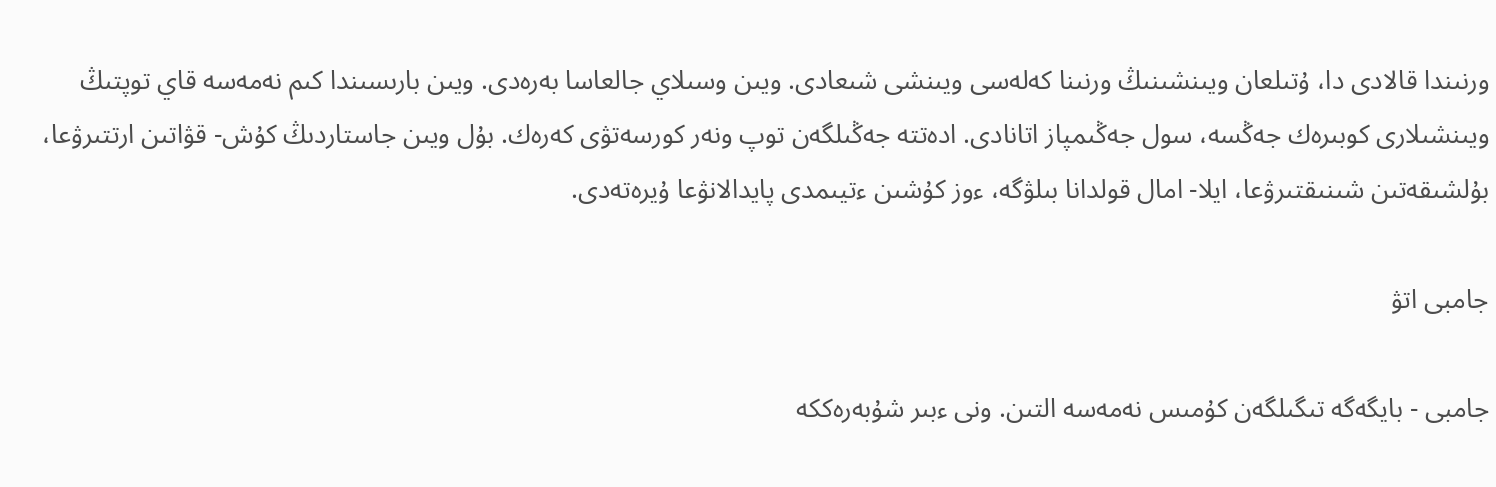ورنىندا قالادى دا، ۇتىلعان ويىنشىنىڭ ورنىنا كەلەسى ويىنشى شىعادى. ويىن وسىلاي جالعاسا بەرەدى. ويىن بارىسىندا كىم نەمەسە قاي توپتىڭ ويىنشىلارى كوبىرەك جەڭسە، سول جەڭىمپاز اتانادى. ادەتتە جەڭىلگەن توپ ونەر كورسەتۋى كەرەك. بۇل ويىن جاستاردىڭ كۇش- قۋاتىن ارتتىرۋعا، بۇلشىقەتىن شىنىقتىرۋعا، ايلا- امال قولدانا بىلۋگە، ءوز كۇشىن ءتيىمدى پايدالانۋعا ۇيرەتەدى.

جامبى اتۋ

جامبى - بايگەگە تىگىلگەن كۇمىس نەمەسە التىن. ونى ءبىر شۇبەرەككە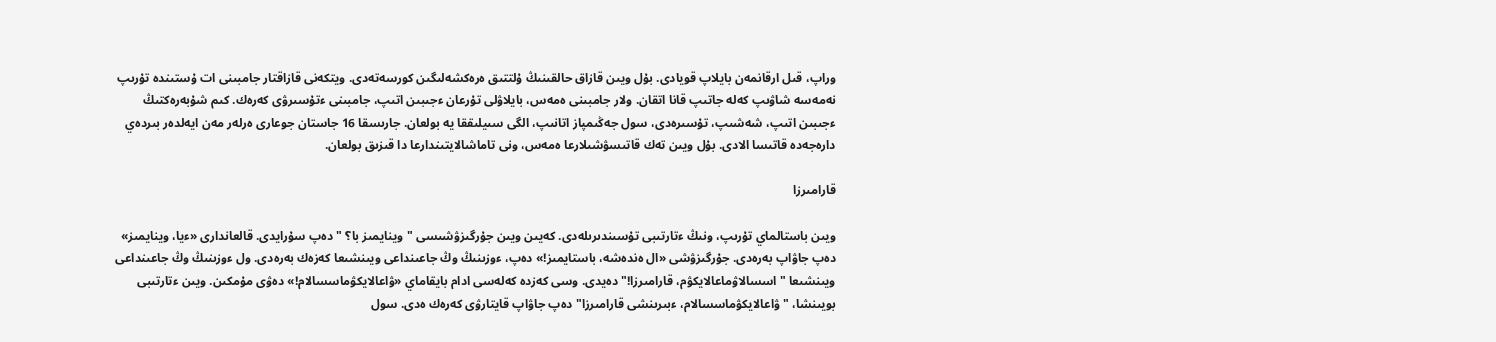وراپ، قىل ارقانمەن بايلاپ قويادى. بۇل ويىن قازاق حالقىنىڭ ۇلتتىق ەرەكشەلىگىن كورسەتەدى. ويتكەنى قازاقتار جامبىنى ات ۇستىندە تۇرىپ نەمەسە شاۋىپ كەلە جاتىپ قانا اتقان. ولار جامبىنى ەمەس، بايلاۋلى تۇرعان ءجىبىن اتىپ، جامبىنى ءتۇسىرۋى كەرەك. كىم شۇبەرەكتىڭ ءجىبىن اتىپ، شەشىپ، تۇسىرەدى، سول جەڭىمپاز اتانىپ، الگى سىيلىققا يە بولعان. جارىسقا 16 جاستان جوعارى ەرلەر مەن ايەلدەر بىردەي دارەجەدە قاتىسا الادى. بۇل ويىن تەك قاتىسۋشىلارعا ەمەس، ونى تاماشالايتىندارعا دا قىزىق بولعان.

قارامىرزا

ويىن باستالماي تۇرىپ، ونىڭ ءتارتىبى تۇسىندىرىلەدى. كەيىن ويىن جۇرگىزۋشىسى "وينايمىز با؟ " دەپ سۇرايدى. قالعاندارى «ءيا، وينايمىز» دەپ جاۋاپ بەرەدى. جۇرگىزۋشى «ال ەندەشە، باستايمىز!» دەپ، ءوزىنىڭ وڭ جاعىنداعى ويىنشىعا كەزەك بەرەدى. ول ءوزىنىڭ وڭ جاعىنداعى ويىنشىعا "اسسالاۋماعالايكۋم، قارامىرزا!" دەيدى. وسى كەزدە كەلەسى ادام بايقاماي «ۋاعالايكۋماسسالام!» دەۋى مۇمكىن. ويىن ءتارتىبى بويىنشا، "ۋاعالايكۋماسسالام، ءبىرىنشى قارامىرزا" دەپ جاۋاپ قايتارۋى كەرەك ەدى. سول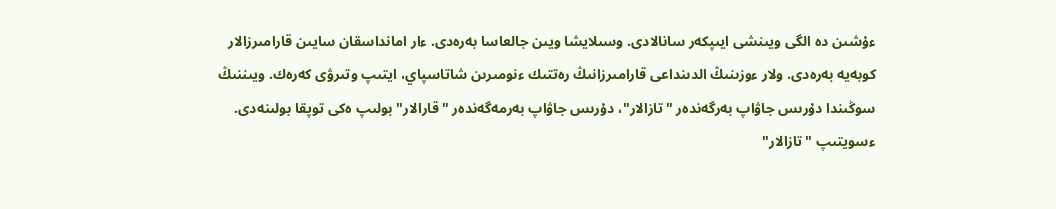ءۇشىن دە الگى ويىنشى ايىپكەر سانالادى. وسىلايشا ويىن جالعاسا بەرەدى. ءار امانداسقان سايىن قارامىرزالار كوبەيە بەرەدى. ولار ءوزىنىڭ الدىنداعى قارامىرزانىڭ رەتتىك ءنومىرىن شاتاسپاي، ايتىپ وتىرۋى كەرەك. ويىننىڭ سوڭىندا دۇرىس جاۋاپ بەرگەندەر "تازالار"، دۇرىس جاۋاپ بەرمەگەندەر "قارالار" بولىپ ەكى توپقا بولىنەدى. ءسويتىپ "تازالار"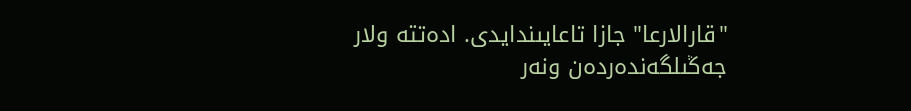"قارالارعا" جازا تاعايىندايدى. ادەتتە ولار جەڭىلگەندەردەن ونەر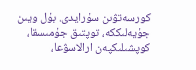كورسەتۋىن سۇرايدى. بۇل ويىن جۇيەلىككە، توپتىق جۇمىسقا، كوپشىلىكپەن ارالاسۋعا،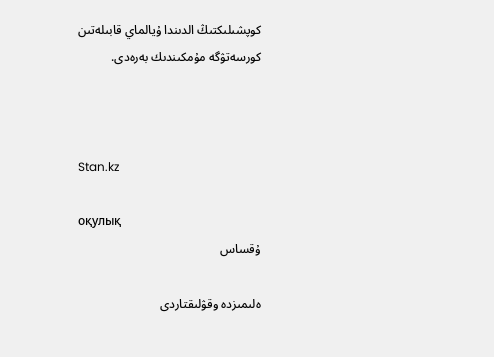كوپشىلىكتىڭ الدىندا ۇيالماي قابىلەتىن كورسەتۋگە مۇمكىندىك بەرەدى.



Stan.kz

оқулық
ۇقساس

ەلىمىزدە وقۋلىقتاردى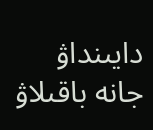دايىنداۋ جانە باقىلاۋ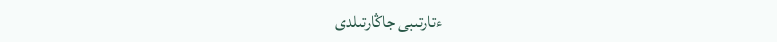ءتارتىبى جاڭارتىلدى